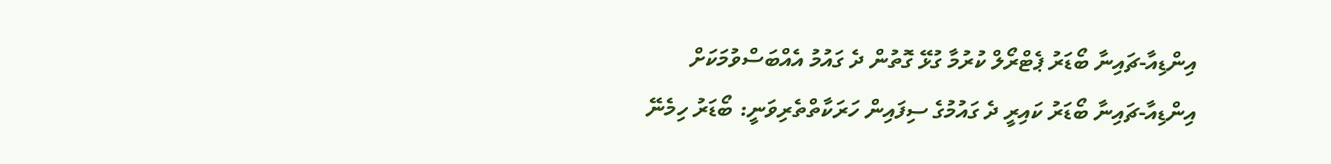އިންޑިއާ-ޗައިނާ ބޯޑަރު ޕެޓްރޯލް ކުރުމާ ގުޅޭ ގޮތުން ދެ ގައުމު އެއްބަސްވުމަކަށް
އިންޑިއާ-ޗައިނާ ބޯޑަރު ކައިރީ ދެ ގައުމުގެ ސިފައިން ހަރަކާތްތެރިވަނީ: ބޯޑަރު ހިމެނޭ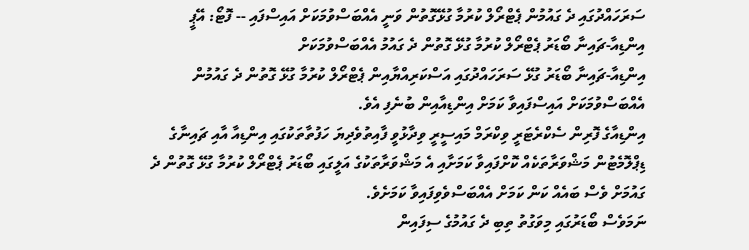ސަރަހައްދުގައި ދެ ގައުމުން ޕެޓްރޯލް ކުރުމާ ގުޅޭގޮތުން ވަނީ އެއްބަސްވުމަކަށް އައިސްފައި -- ފޮޓޯ: އޭޕީ
އިންޑިއާ-ޗައިނާ ބޯޑަރު ޕެޓްރޯލް ކުރުމާ ގުޅޭ ގޮތުން ދެ ގައުމު އެއްބަސްވުމަކަށް
އިންޑިއާ-ޗައިނާ ބޯޑަރު ގުޅޭ ސަރަހައްދުގައި އަސްކަރިއްޔާއިން ޕެޓްރޯލް ކުރުމާ ގުޅޭ ގޮތުން ދެ ގައުމުން އެއްބަސްވުމަކަށް އައިސްފައިވާ ކަމަށް އިންޑިއާއިން ބުނެފި އެވެ.
އިންޑިއާގެ ފޮރިން ސެކްރެޓަރީ ވިކްރަމް މައިސީރީ ވިދާޅުވީ ފާއިތުވެދިޔަ ހަފުތާތަކުގައި އިންޑިއާ އާއި ޗައިނާގެ ޑިޕްލޮމެޓުން މަޝްވަރާތަކެއް ކޮށްފައިވާ ކަމަށާއި އެ މަޝްވަރާތަކުގެ އަލީގައި ބޯޑަރު ޕެޓްރޯލް ކުރުމާ ގުޅޭ ގޮތުން ދެ ގައުމަށް ވެސް ބައެއް ކަން ކަމަށް އެއްބަސްވެވިފައިވާ ކަމަށެވެ.
ނަމަވެސް ބޯޑަރުގައި މިވަގުތު ތިބި ދެ ގައުމުގެ ސިފައިން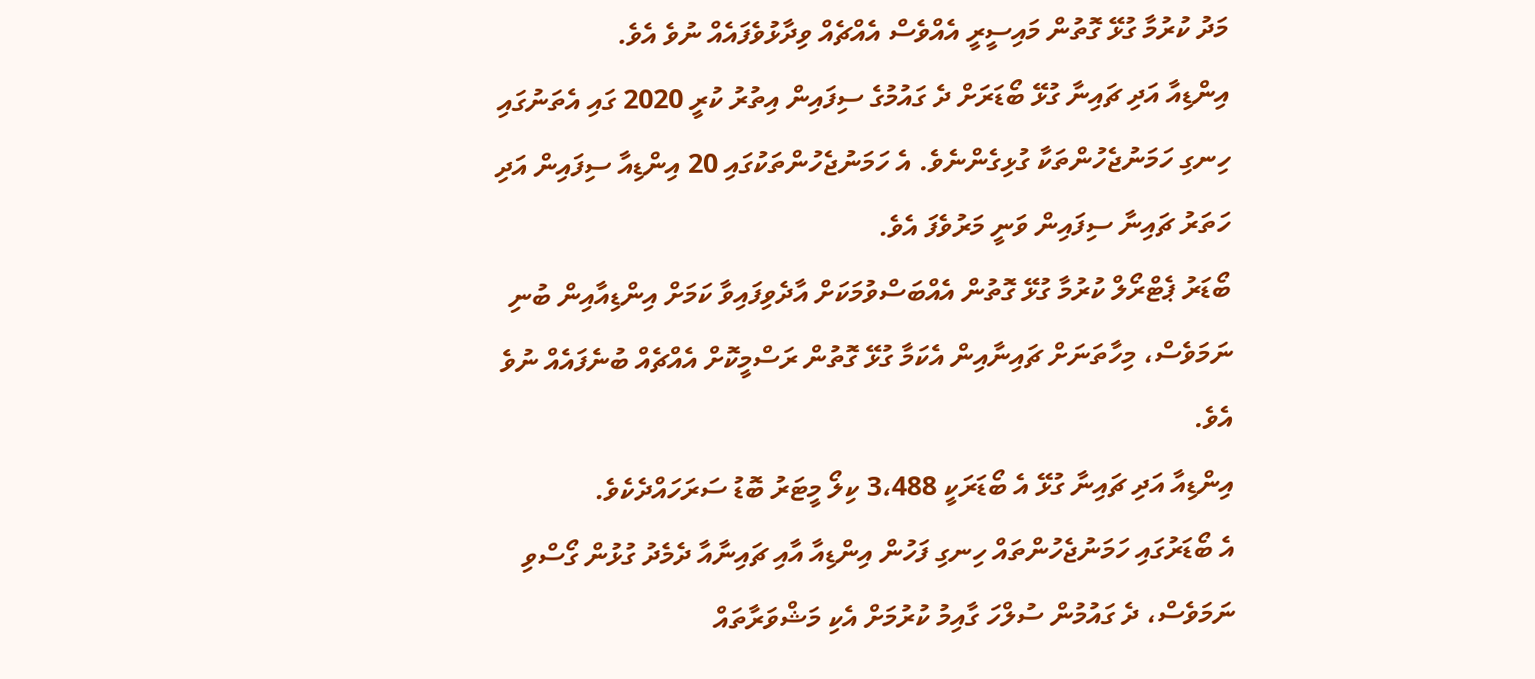މަދު ކުރުމާ ގުޅޭ ގޮތުން މައިސީރީ އެއްވެސް އެއްޗެއް ވިދާޅުވެފައެއް ނުވެ އެވެ.
އިންޑިއާ އަދި ޗައިނާ ގުޅޭ ބޯޑަރަށް ދެ ގައުމުގެ ސިފައިން އިތުރު ކުރީ 2020 ގައި އެތަނުގައި ހިނގި ހަމަނުޖެހުންތަކާ ގުޅިގެންނެވެ. އެ ހަމަނުޖެހުންތަކުގައި 20 އިންޑިއާ ސިފައިން އަދި ހަތަރު ޗައިނާ ސިފައިން ވަނީ މަރުވެފަ އެވެ.
ބޯޑަރު ޕެޓްރޯލް ކުރުމާ ގުޅޭ ގޮތުން އެއްބަސްވުމަކަށް އާދެވިފައިވާ ކަމަށް އިންޑިއާއިން ބުނި ނަމަވެސް، މިހާތަނަށް ޗައިނާއިން އެކަމާ ގުޅޭ ގޮތުން ރަސްމީކޮށް އެއްޗެއް ބުނެފައެއް ނުވެ އެވެ.
އިންޑިއާ އަދި ޗައިނާ ގުޅޭ އެ ބޯޑަރަކީ 3،488 ކިލޯ މީޓަރު ބޮޑު ސަރަހައްދެކެވެ.
އެ ބޯޑަރުގައި ހަމަނުޖެހުންތައް ހިނގި ފަހުން އިންޑިއާ އާއި ޗައިނާއާ ދެމެދު ގުޅުން ގޯސްވި ނަމަވެސް، ދެ ގައުމުން ސުލްހަ ގާއިމު ކުރުމަށް އެކި މަޝްވަރާތައް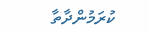ކުރަމުންދާތާ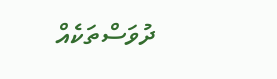ދުވަސްތަކެއް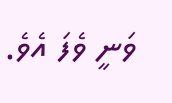ވަނީ ވެފަ އެވެ.